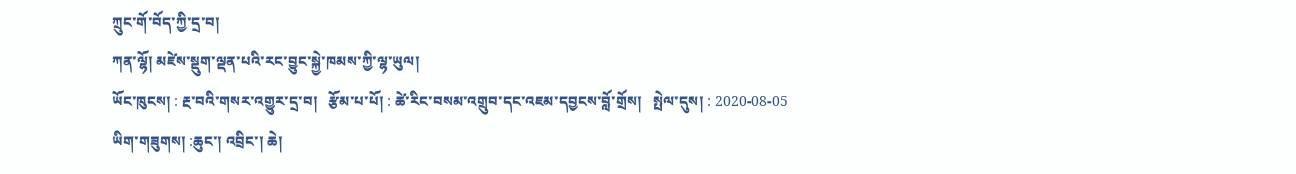ཀྲུང་གོ་བོད་ཀྱི་དྲ་བ།
ཀན་ལྷོ། མཛེས་སྡུག་ལྡན་པའི་རང་བྱུང་སྐྱེ་ཁམས་ཀྱི་ལྷ་ཡུལ།
ཡོང་ཁུངས། : རྔ་བའི་གསར་འགྱུར་དྲ་བ།   རྩོམ་པ་པོ། : ཚེ་རིང་བསམ་འགྲུབ་དང་འཇམ་དབྱངས་བློ་གྲོས།   སྤེལ་དུས། : 2020-08-05
ཡིག་གཟུགས། :ཆུང་། འབྲིང་། ཆེ།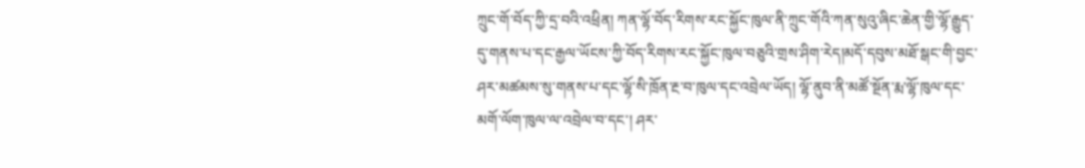ཀྲུང་གོ་བོད་ཀྱི་དྲ་བའི་འཕྲིན། ཀན་ལྷོ་བོད་རིགས་རང་སྐྱོང་ཁུལ་ནི་ཀྲུང་གོའི་ཀན་སུའུ་ཞིང་ཆེན་གྱི་ལྷོ་རྒྱུད་དུ་གནས་པ་དང་རྒྱལ་ཡོངས་ཀྱི་བོད་རིགས་རང་སྐྱོང་ཁུལ་བཅུའི་གྲས་ཤིག་རེད།མདོ་དབུས་མཐོ་སྒང་གི་བྱང་ཤར་མཚམས་སུ་གནས་པ་དང་ལྷོ་སི་ཁྲོན་རྔ་བ་ཁུལ་དང་འབྲེལ་ཡོད། ལྷོ་ནུབ་ནི་མཚོ་སྔོན་རྨ་ལྷོ་ཁུལ་དང་མགོ་ལོག་ཁུལ་ལ་འབྲེལ་བ་དང་། ཤར་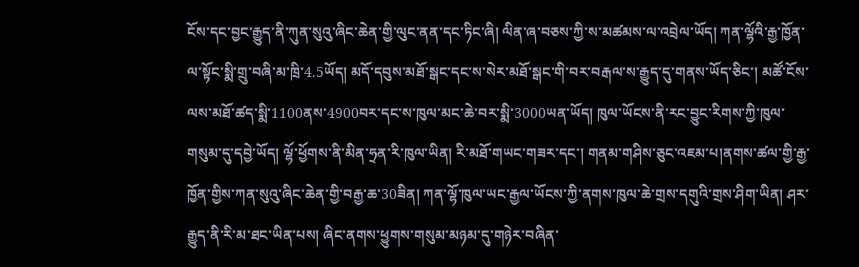ངོས་དང་བྱང་རྒྱུད་ནི་ཀུན་སུའུ་ཞིང་ཆེན་གྱི་ལུང་ནན་དང་ཏིང་ཞི། ལིན་ཞ་བཅས་ཀྱི་ས་མཚམས་ལ་འབྲེལ་ཡོད། ཀན་ལྷོའི་རྒྱ་ཁྱོན་ལ་སྟོང་སྨི་གྲུ་བཞི་མ་ཁྲི་4.5ཡོད། མདོ་དབུས་མཐོ་སྒང་དང་ས་སེར་མཐོ་སྒང་གི་བར་བརྒལ་ས་རྒྱུད་དུ་གནས་ཡོད་ཅིང་། མཚོ་ངོས་ལས་མཐོ་ཚད་སྨི་1100ནས་4900བར་དང་ས་ཁུལ་མང་ཆེ་བར་སྨི་3000ཡན་ཡོད། ཁུལ་ཡོངས་ནི་རང་བྱུང་རིགས་ཀྱི་ཁུལ་གསུམ་དུ་དབྱེ་ཡོད། ལྷོ་ཕྱོགས་ནི་མིན་ཧྲན་རི་ཁུལ་ཡིན། རི་མཐོ་གཡང་གཟར་དང་། གནམ་གཤིས་ཅུང་འཇམ་པ།ནགས་ཚལ་གྱི་རྒྱ་ཁྱོན་གྱིས་ཀན་སུའུ་ཞིང་ཆེན་གྱི་བརྒྱ་ཆ་30ཟིན། ཀན་ལྷོ་ཁུལ་ཡང་རྒྱལ་ཡོངས་ཀྱི་ནགས་ཁུལ་ཆེ་གྲས་དགུའི་གྲས་ཤིག་ཡིན། ཤར་རྒྱུད་ནི་རི་མ་ཐང་ཡིན་པས། ཞིང་ནགས་ཕྱུགས་གསུམ་མཉམ་དུ་གཉེར་བཞིན་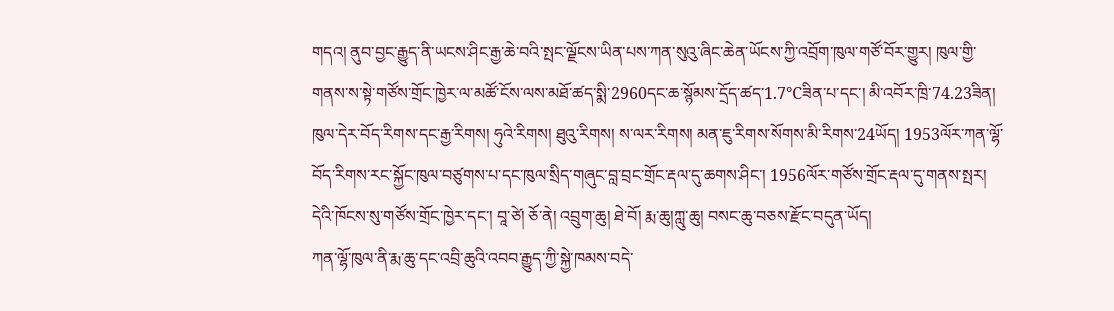གདའ། ནུབ་བྱང་རྒྱུད་ནི་ཡངས་ཤིང་རྒྱ་ཆེ་བའི་སྤང་ལྗོངས་ཡིན་པས་ཀན་སུའུ་ཞིང་ཆེན་ཡོངས་ཀྱི་འབྲོག་ཁུལ་གཙོ་བོར་གྱུར། ཁུལ་གྱི་གནས་ས་སྟེ་གཙོས་གྲོང་ཁྱེར་ལ་མཚོ་ངོས་ལས་མཐོ་ཚད་སྨི་2960དང་ཆ་སྙོམས་དྲོད་ཚད་1.7℃ཟིན་པ་དང་། མི་འབོར་ཁྲི་74.23ཟིན། ཁུལ་དེར་བོད་རིགས་དང་རྒྱ་རིགས། ཧུའེ་རིགས། ཐུའུ་རིགས། ས་ལར་རིགས། མན་ཇུ་རིགས་སོགས་མི་རིགས་24ཡོད། 1953ལོར་ཀན་ལྷོ་བོད་རིགས་རང་སྐྱོང་ཁུལ་བཙུགས་པ་དང་ཁུལ་སྲིད་གཞུང་བླ་བྲང་གྲོང་རྡལ་དུ་ཆགས་ཤིང་། 1956ལོར་གཙོས་གྲོང་རྡལ་དུ་གནས་སྤར། དེའི་ཁོངས་སུ་གཙོས་གྲོང་ཁྱེར་དང་། བཱ་ཙེ། ཅོ་ནེ། འབྲུག་ཆུ། ཐེ་བོ། རྨ་ཆུ།ཀླུ་ཆུ། བསང་ཆུ་བཅས་རྫོང་བདུན་ཡོད།
ཀན་ལྷོ་ཁུལ་ནི་རྨ་ཆུ་དང་འབྲི་ཆུའི་འབབ་རྒྱུད་ཀྱི་སྐྱེ་ཁམས་བདེ་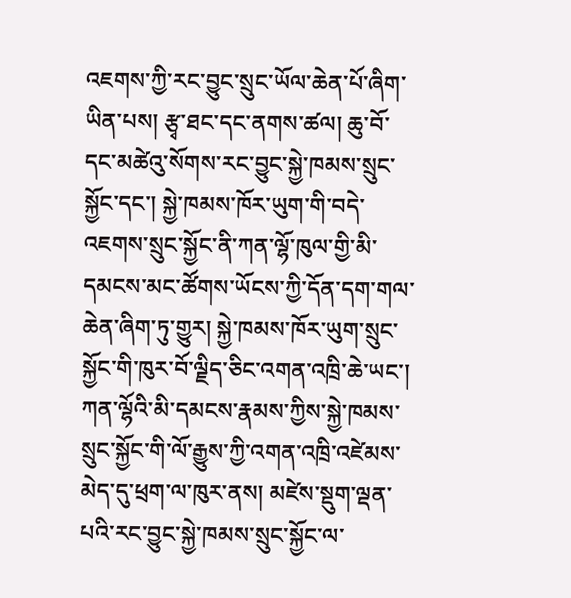འཇགས་ཀྱི་རང་བྱུང་སྲུང་ཡོལ་ཆེན་པོ་ཞིག་ཡིན་པས། རྩྭ་ཐང་དང་ནགས་ཚལ། ཆུ་བོ་དང་མཚེའུ་སོགས་རང་བྱུང་སྐྱེ་ཁམས་སྲུང་སྐྱོང་དང་། སྐྱེ་ཁམས་ཁོར་ཡུག་གི་བདེ་འཇགས་སྲུང་སྐྱོང་ནི་ཀན་ལྷོ་ཁུལ་གྱི་མི་དམངས་མང་ཚོགས་ཡོངས་ཀྱི་དོན་དག་གལ་ཆེན་ཞིག་ཏུ་གྱུར། སྐྱེ་ཁམས་ཁོར་ཡུག་སྲུང་སྐྱོང་གི་ཁུར་བོ་ལྗིད་ཅིང་འགན་འཁྲི་ཆེ་ཡང་། ཀན་ལྷོའི་མི་དམངས་རྣམས་ཀྱིས་སྐྱེ་ཁམས་སྲུང་སྐྱོང་གི་ལོ་རྒྱུས་ཀྱི་འགན་འཁྲི་འཛེམས་མེད་དུ་ཕྲག་ལ་ཁུར་ནས། མཛེས་སྡུག་ལྡན་པའི་རང་བྱུང་སྐྱེ་ཁམས་སྲུང་སྐྱོང་ལ་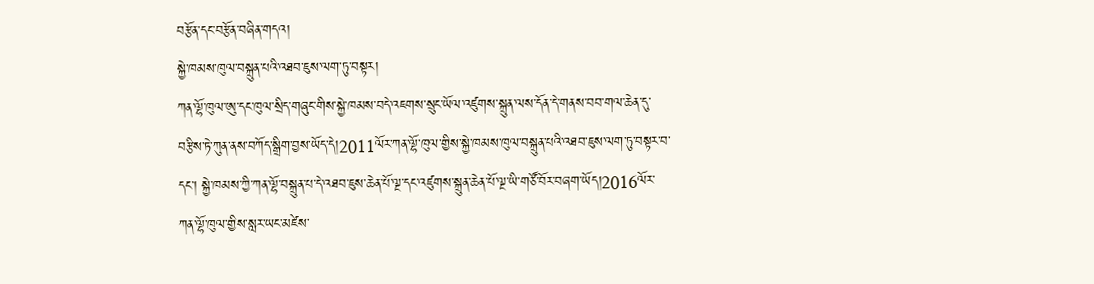བརྩོན་དང་བརྩོན་བཞིན་གདའ།
སྐྱེ་ཁམས་ཁུལ་བསྐྲུན་པའི་འཐབ་ཇུས་ལག་ཏུ་བསྟར།
ཀན་ལྷོ་ཁུལ་ཨུ་དང་ཁུལ་སྲིད་གཞུང་གིས་སྐྱེ་ཁམས་བདེ་འཇགས་སྲུང་ཡོལ་འཛུགས་སྐྲུན་ལས་དོན་དེ་གནས་བབ་གལ་ཆེན་དུ་བརྩིས་ཏེ་ཀུན་ནས་བཀོད་སྒྲིག་བྱས་ཡོད་དེ།2011ལོར་ཀན་ལྷོ་ཁུལ་གྱིས་སྐྱེ་ཁམས་ཁུལ་བསྐྲུན་པའི་འཐབ་ཇུས་ལག་ཏུ་བསྟར་བ་དང་། སྐྱེ་ཁམས་ཀྱི་ཀན་ལྷོ་བསྐྲུན་པ་དེ་འཐབ་ཇུས་ཆེན་པོ་ལྔ་དང་འཛུགས་སྐྲུན་ཆེན་པོ་ལྔ་ཡི་གཙོ་བོར་བཞག་ཡོད།2016ལོར་ཀན་ལྷོ་ཁུལ་གྱིས་སླར་ཡང་མཛེས་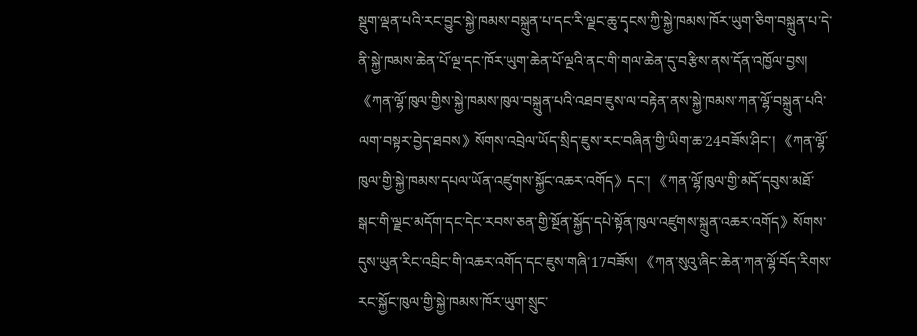སྡུག་ལྡན་པའི་རང་བྱུང་སྐྱེ་ཁམས་བསྐྲུན་པ་དང་རི་ལྗང་ཆུ་དྭངས་ཀྱི་སྐྱེ་ཁམས་ཁོར་ཡུག་ཅིག་བསྐྲུན་པ་དེ་ནི་སྐྱེ་ཁམས་ཆེན་པོ་ལྔ་དང་ཁོར་ཡུག་ཆེན་པོ་ལྔའི་ནང་གི་གལ་ཆེན་དུ་བརྩིས་ནས་དོན་འཁྱོལ་བྱས།《ཀན་ལྷོ་ཁུལ་གྱིས་སྐྱེ་ཁམས་ཁུལ་བསྐྲུན་པའི་འཐབ་ཇུས་ལ་བརྟེན་ནས་སྐྱེ་ཁམས་ཀན་ལྷོ་བསྐྲུན་པའི་ལག་བསྟར་བྱེད་ཐབས》སོགས་འབྲེལ་ཡོད་སྲིད་ཇུས་རང་བཞིན་གྱི་ཡིག་ཆ་24བཟོས་ཤིང་། 《ཀན་ལྷོ་ཁུལ་གྱི་སྐྱེ་ཁམས་དཔལ་ཡོན་འཛུགས་སྐྱོང་འཆར་འགོད》དང་། 《ཀན་ལྷོ་ཁུལ་གྱི་མདོ་དབུས་མཐོ་སྒང་གི་ལྗང་མདོག་དང་དེང་རབས་ཅན་གྱི་སྔོན་སྐྱོད་དཔེ་སྟོན་ཁུལ་འཛུགས་སྐྲུན་འཆར་འགོད》སོགས་དུས་ཡུན་རིང་འབྲིང་གི་འཆར་འགོད་དང་ཇུས་གཞི་17བཟོས། 《ཀན་སུའུ་ཞིང་ཆེན་ཀན་ལྷོ་བོད་རིགས་རང་སྐྱོང་ཁུལ་གྱི་སྐྱེ་ཁམས་ཁོར་ཡུག་སྲུང་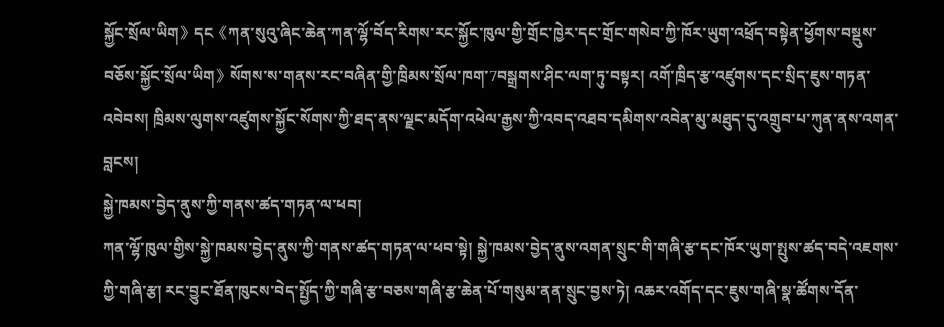སྐྱོང་སྲོལ་ཡིག》དང《ཀན་སུའུ་ཞིང་ཆེན་ཀན་ལྷོ་བོད་རིགས་རང་སྐྱོང་ཁུལ་གྱི་གྲོང་ཁྱེར་དང་གྲོང་གསེབ་ཀྱི་ཁོར་ཡུག་འཕྲོད་བསྟེན་ཕྱོགས་བསྡུས་བཅོས་སྐྱོང་སྲོལ་ཡིག》སོགས་ས་གནས་རང་བཞིན་གྱི་ཁྲིམས་སྲོལ་ཁག་7བསྒྲགས་ཤིང་ལག་ཏུ་བསྟར། འགོ་ཁྲིད་རྩ་འཛུགས་དང་སྲིད་ཇུས་གཏན་འབེབས། ཁྲིམས་ལུགས་འཛུགས་སྐྱོང་སོགས་ཀྱི་ཐད་ནས་ལྗང་མདོག་འཕེལ་རྒྱས་ཀྱི་འབད་འཐབ་དམིགས་འབེན་མུ་མཐུད་དུ་འགྲུབ་པ་ཀུན་ནས་འགན་བླངས།
སྐྱེ་ཁམས་བྱེད་ནུས་ཀྱི་གནས་ཚད་གཏན་ལ་ཕབ།
ཀན་ལྷོ་ཁུལ་གྱིས་སྐྱེ་ཁམས་བྱེད་ནུས་ཀྱི་གནས་ཚད་གཏན་ལ་ཕབ་སྟེ། སྐྱེ་ཁམས་བྱེད་ནུས་འགན་སྲུང་གི་གཞི་རྩ་དང་ཁོར་ཡུག་སྤུས་ཚད་བདེ་འཇགས་ཀྱི་གཞི་རྩ། རང་བྱུང་ཐོན་ཁུངས་བེད་སྤྱོད་ཀྱི་གཞི་རྩ་བཅས་གཞི་རྩ་ཆེན་པོ་གསུམ་ནན་སྲུང་བྱས་ཏེ། འཆར་འགོད་དང་ཇུས་གཞི་སྣ་ཚོགས་དོན་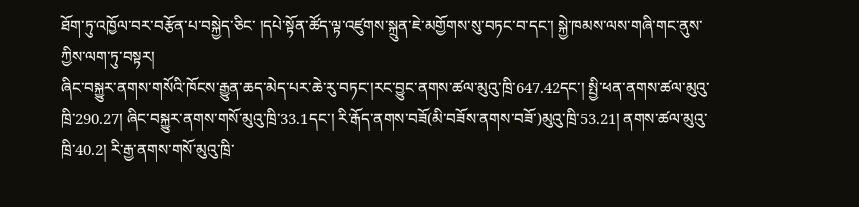ཐོག་ཏུ་འཁྱོལ་བར་བརྩོན་པ་བསྐྱེད་ཅིང་ །དཔེ་སྟོན་ཚོད་ལྟ་འཛུགས་སྐྲུན་ཇེ་མགྱོགས་སུ་བཏང་བ་དང་། སྐྱེ་ཁམས་ལས་གཞི་གང་ནུས་ཀྱིས་ལག་ཏུ་བསྟར།
ཞིང་བསྐྱུར་ནགས་གསོའི་ཁོངས་རྒྱུན་ཆད་མེད་པར་ཆེ་རུ་བཏང་།རང་བྱུང་ནགས་ཚལ་མུའུ་ཁྲི་647.42དང་། སྤྱི་ཕན་ནགས་ཚལ་མུའུ་ཁྲི་290.27། ཞིང་བསྐྱུར་ནགས་གསོ་མུའུ་ཁྲི་33.1དང་། རི་རྒོད་ནགས་བཟོ(མི་བཟོས་ནགས་བཟོ་)མུའུ་ཁྲི་53.21། ནགས་ཚལ་མུའུ་ཁྲི་40.2། རི་རྒྱ་ནགས་གསོ་མུའུ་ཁྲི་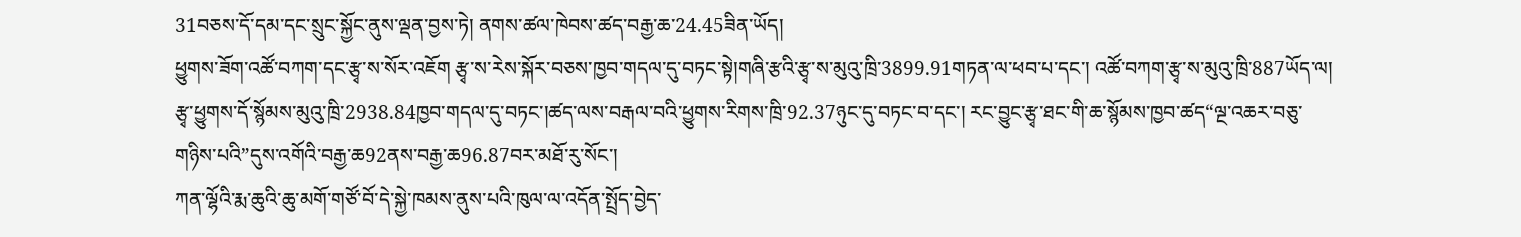31བཅས་དོ་དམ་དང་སྲུང་སྐྱོང་ནུས་ལྡན་བྱས་ཏེ། ནགས་ཚལ་ཁེབས་ཚད་བརྒྱ་ཆ་24.45ཟིན་ཡོད།
ཕྱུགས་ཟོག་འཚོ་བཀག་དང་རྩྭ་ས་སོར་འཇོག རྩྭ་ས་རེས་སྐོར་བཅས་ཁྱབ་གདལ་དུ་བཏང་སྟེ།གཞི་རྩའི་རྩྭ་ས་མུའུ་ཁྲི་3899.91གཏན་ལ་ཕབ་པ་དང་། འཚོ་བཀག་རྩྭ་ས་མུའུ་ཁྲི་887ཡོད་ལ། རྩྭ་ཕྱུགས་དོ་སྙོམས་མུའུ་ཁྲི་2938.84ཁྱབ་གདལ་དུ་བཏང་།ཚད་ལས་བརྒལ་བའི་ཕྱུགས་རིགས་ཁྲི་92.37ཉུང་དུ་བཏང་བ་དང་། རང་བྱུང་རྩྭ་ཐང་གི་ཆ་སྙོམས་ཁྱབ་ཚད“ལྔ་འཆར་བཅུ་གཉིས་པའི”དུས་འགོའི་བརྒྱ་ཆ92ནས་བརྒྱ་ཆ96.87བར་མཐོ་རུ་སོང་།
ཀན་ལྷོའི་རྨ་ཆུའི་ཆུ་མགོ་གཙོ་བོ་དེ་སྐྱེ་ཁམས་ནུས་པའི་ཁུལ་ལ་འདོན་སྤྲོད་བྱེད་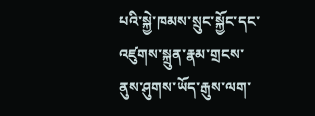པའི་སྐྱེ་ཁམས་སྲུང་སྐྱོང་དང་འཛུགས་སྐྲུན་རྣམ་གྲངས་ནུས་ཤུགས་ཡོད་རྒུས་ལག་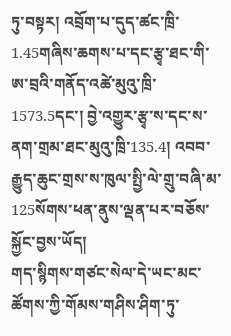ཏུ་བསྟར། འབྲོག་པ་དུད་ཚང་ཁྲི་1.45གཞིས་ཆགས་པ་དང་རྩྭ་ཐང་གི་ཨ་བྲའི་གནོད་འཚེ་མུའུ་ཁྲི་1573.5དང་། བྱེ་འགྱུར་རྩྭ་ས་དང་ས་ནག་གྲམ་ཐང་མུའུ་ཁྲི་135.4། འབབ་རྒྱུད་ཆུང་གྲས་ས་ཁུལ་སྤྱི་ལེ་གྲུ་བཞི་མ་125སོགས་ཕན་ནུས་ལྡན་པར་བཅོས་སྐྱོང་བྱས་ཡོད།
གད་སྙིགས་གཙང་སེལ་དེ་ཡང་མང་ཚོགས་ཀྱི་གོམས་གཤིས་ཤིག་ཏུ་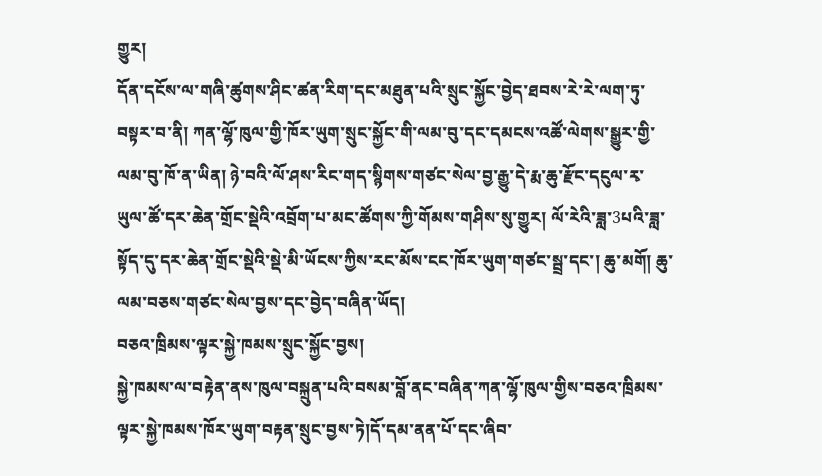གྱུར།
དོན་དངོས་ལ་གཞི་ཚུགས་ཤིང་ཚན་རིག་དང་མཐུན་པའི་སྲུང་སྐྱོང་བྱེད་ཐབས་རེ་རེ་ལག་ཏུ་བསྟར་བ་ནི། ཀན་ལྷོ་ཁུལ་གྱི་ཁོར་ཡུག་སྲུང་སྐྱོང་གི་ལམ་བུ་དང་དམངས་འཚོ་ལེགས་སྒྱུར་གྱི་ལམ་བུ་ཁོ་ན་ཡིན། ཉེ་བའི་ལོ་ཤས་རིང་གད་སྙིགས་གཙང་སེལ་བྱ་རྒྱུ་དེ་རྨ་ཆུ་རྫོང་དངུལ་རྭ་ཡུལ་ཚོ་དར་ཆེན་གྲོང་སྡེའི་འབྲོག་པ་མང་ཚོགས་ཀྱི་གོམས་གཤིས་སུ་གྱུར། ལོ་རེའི་ཟླ་3པའི་ཟླ་སྟོད་དུ་དར་ཆེན་གྲོང་སྡེའི་སྡེ་མི་ཡོངས་ཀྱིས་རང་མོས་ངང་ཁོར་ཡུག་གཙང་སྦྲ་དང་། ཆུ་མགོ། ཆུ་ལམ་བཅས་གཙང་སེལ་བྱས་དང་བྱེད་བཞིན་ཡོད།
བཅའ་ཁྲིམས་ལྟར་སྐྱེ་ཁམས་སྲུང་སྐྱོང་བྱས།
སྐྱེ་ཁམས་ལ་བརྟེན་ནས་ཁུལ་བསྐྲུན་པའི་བསམ་བློ་ནང་བཞིན་ཀན་ལྷོ་ཁུལ་གྱིས་བཅའ་ཁྲིམས་ལྟར་སྐྱེ་ཁམས་ཁོར་ཡུག་བརྟན་སྲུང་བྱས་ཏེ།དོ་དམ་ནན་པོ་དང་ཞིབ་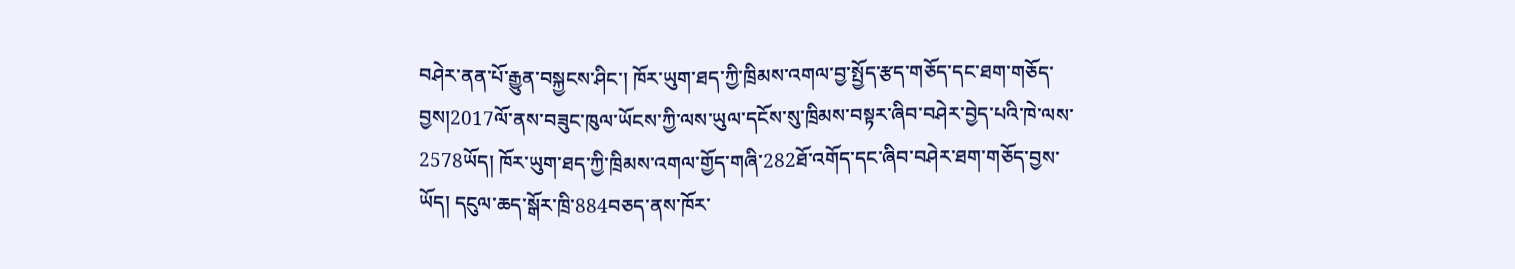བཤེར་ནན་པོ་རྒྱུན་བསྐྱངས་ཤིང་། ཁོར་ཡུག་ཐད་ཀྱི་ཁྲིམས་འགལ་བྱ་སྤྱོད་རྩད་གཅོད་དང་ཐག་གཅོད་བྱས།2017ལོ་ནས་བཟུང་ཁུལ་ཡོངས་ཀྱི་ལས་ཡུལ་དངོས་སུ་ཁྲིམས་བསྟར་ཞིབ་བཤེར་བྱེད་པའི་ཁེ་ལས་2578ཡོད། ཁོར་ཡུག་ཐད་ཀྱི་ཁྲིམས་འགལ་གྱོད་གཞི་282ཐོ་འགོད་དང་ཞིབ་བཤེར་ཐག་གཅོད་བྱས་ཡོད། དངུལ་ཆད་སྒོར་ཁྲི་884བཅད་ནས་ཁོར་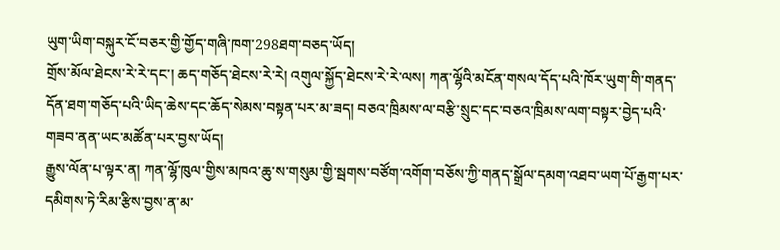ཡུག་ཡིག་བསྐུར་ངོ་བཅར་གྱི་གྱོད་གཞི་ཁག་298ཐག་བཅད་ཡོད།
གྲོས་མོལ་ཐེངས་རེ་རེ་དང་། ཆད་གཅོད་ཐེངས་རེ་རེ། འགུལ་སྐྱོད་ཐེངས་རེ་རེ་ལས། ཀན་ལྷོའི་མངོན་གསལ་དོད་པའི་ཁོར་ཡུག་གི་གནད་དོན་ཐག་གཅོད་པའི་ཡིད་ཆེས་དང་ཆོད་སེམས་བསྟན་པར་མ་ཟད། བཅའ་ཁྲིམས་ལ་བརྩི་སྲུང་དང་བཅའ་ཁྲིམས་ལག་བསྟར་བྱེད་པའི་གཟབ་ནན་ཡང་མཚོན་པར་བྱས་ཡོད།
རྒྱུས་ལོན་པ་ལྟར་ན། ཀན་ལྷོ་ཁུལ་གྱིས་མཁའ་ཆུ་ས་གསུམ་གྱི་སྦགས་བཙོག་འགོག་བཅོས་ཀྱི་གནད་སྒྲོལ་དམག་འཐབ་ཡག་པོ་རྒྱག་པར་དམིགས་ཏེ་རིམ་རྩིས་བྱས་ན་མ་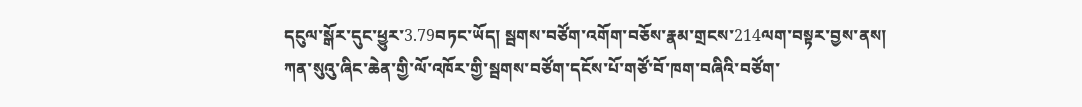དངུལ་སྒོར་དུང་ཕྱུར་3.79བཏང་ཡོད། སྦགས་བཙོག་འགོག་བཅོས་རྣམ་གྲངས་214ལག་བསྟར་བྱས་ནས། ཀན་སུའུ་ཞིང་ཆེན་གྱི་ལོ་འཁོར་གྱི་སྦགས་བཙོག་དངོས་པོ་གཙོ་བོ་ཁག་བཞིའི་བཙོག་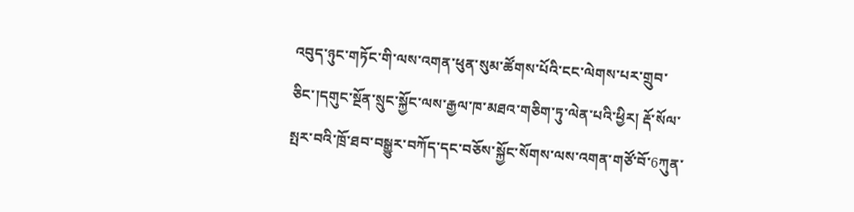འབུད་ཉུང་གཏོང་གི་ལས་འགན་ཕུན་སུམ་ཚོགས་པོའི་ངང་ལེགས་པར་གྲུབ་ཅིང་།དགུང་སྔོན་སྲུང་སྐྱོང་ལས་རྒྱལ་ཁ་མཐའ་གཅིག་ཏུ་ལེན་པའི་ཕྱིར། རྡོ་སོལ་སྤར་བའི་ཁྲོ་ཐབ་བསྒྱུར་བཀོད་དང་བཅོས་སྐྱོང་སོགས་ལས་འགན་གཙོ་བོ་6ཀུན་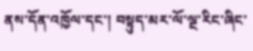ནས་དོན་འཁྱོལ་དང་། བསྟུད་མར་ལོ་ལྔ་རིང་ཞིང་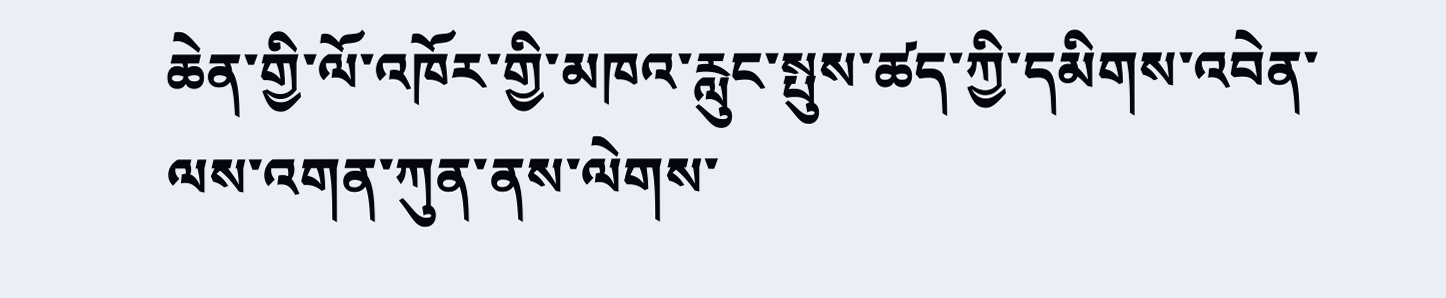ཆེན་གྱི་ལོ་འཁོར་གྱི་མཁའ་རླུང་སྤུས་ཚད་ཀྱི་དམིགས་འབེན་ལས་འགན་ཀུན་ནས་ལེགས་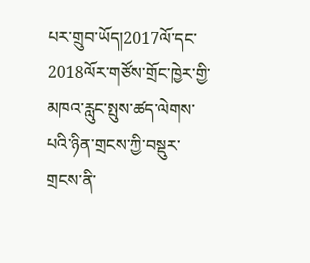པར་གྲུབ་ཡོད།2017ལོ་དང་2018ལོར་གཙོས་གྲོང་ཁྱེར་གྱི་མཁའ་རླུང་སྤུས་ཚད་ལེགས་པའི་ཉིན་གྲངས་ཀྱི་བསྡུར་གྲངས་ནི་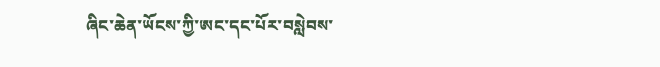ཞིང་ཆེན་ཡོངས་ཀྱི་ཨང་དང་པོར་བསླེབས་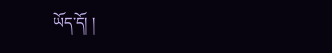ཡོད་དོ། །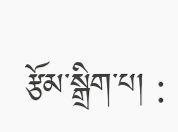རྩོམ་སྒྲིག་པ། :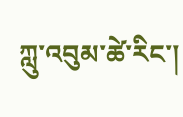ཀླུ་འབུམ་ཚེ་རིང་།